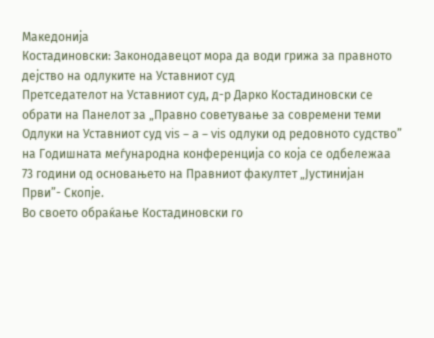Македонија
Костадиновски: Законодавецот мора да води грижа за правното дејство на одлуките на Уставниот суд
Претседателот на Уставниот суд, д-р Дарко Костадиновски се обрати на Панелот за „Правно советување за современи теми Одлуки на Уставниот суд vis – a – vis одлуки од редовното судство” на Годишната меѓународна конференција со која се одбележаа 73 години од основањето на Правниот факултет „Јустинијан Први”- Скопје.
Во своето обраќање Костадиновски го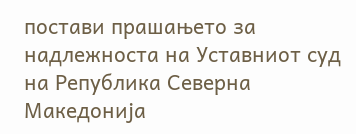постави прашањето за надлежноста на Уставниот суд на Република Северна Македонија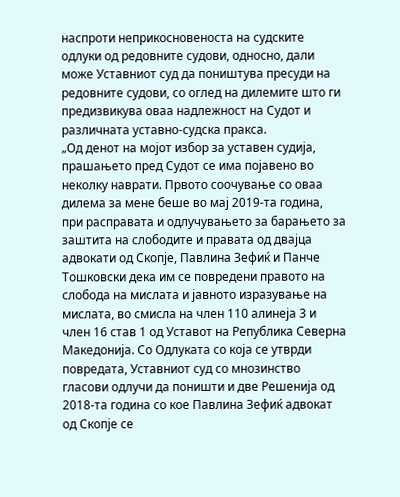наспроти неприкосновеноста на судските одлуки од редовните судови, односно, дали може Уставниот суд да поништува пресуди на редовните судови, со оглед на дилемите што ги предизвикува оваа надлежност на Судот и различната уставно-судска пракса.
„Од денот на мојот избор за уставен судија, прашањето пред Судот се има појавено во неколку наврати. Првото соочување со оваа дилема за мене беше во мај 2019-та година, при расправата и одлучувањето за барањето за заштита на слободите и правата од двајца адвокати од Скопје, Павлина Зефиќ и Панче Тошковски дека им се повредени правото на слобода на мислата и јавното изразување на мислата, во смисла на член 110 алинеја 3 и член 16 став 1 од Уставот на Република Северна Македонија. Со Одлуката со која се утврди повредата, Уставниот суд со мнозинство гласови одлучи да поништи и две Решенија од 2018-та година со кое Павлина Зефиќ адвокат од Скопје се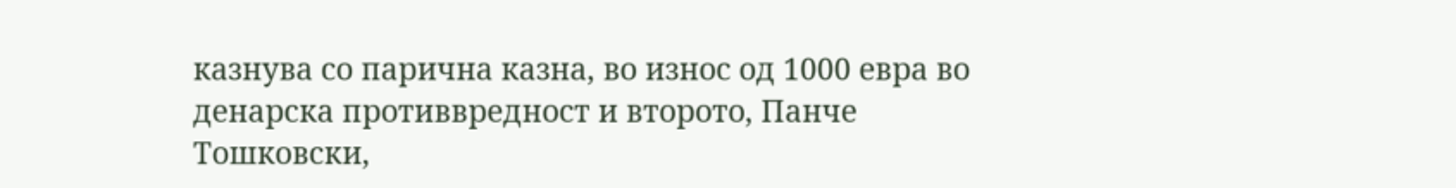казнува со парична казна, во износ од 1000 евра во денарска противвредност и второто, Панче Тошковски,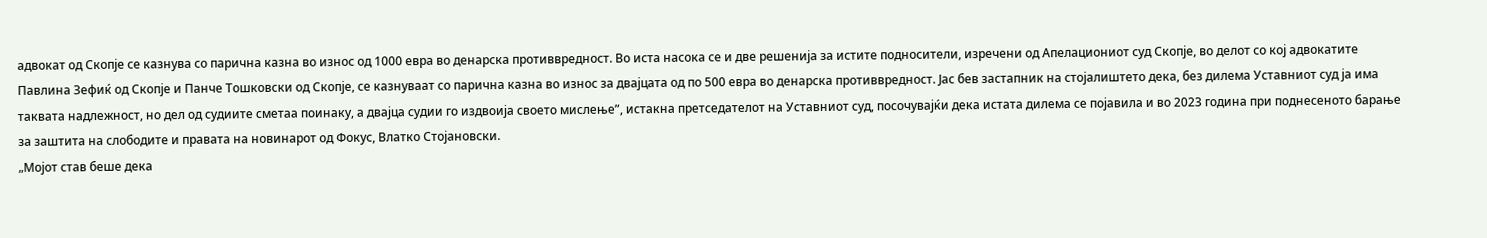адвокат од Скопје се казнува со парична казна во износ од 1000 евра во денарска противвредност. Во иста насока се и две решенија за истите подносители, изречени од Апелациониот суд Скопје, во делот со кој адвокатите Павлина Зефиќ од Скопје и Панче Тошковски од Скопје, се казнуваат со парична казна во износ за двајцата од по 500 евра во денарска противвредност. Јас бев застапник на стојалиштето дека, без дилема Уставниот суд ја има таквата надлежност, но дел од судиите сметаа поинаку, а двајца судии го издвоија своето мислење”, истакна претседателот на Уставниот суд, посочувајќи дека истата дилема се појавила и во 2023 година при поднесеното барање за заштита на слободите и правата на новинарот од Фокус, Влатко Стојановски.
„Мојот став беше дека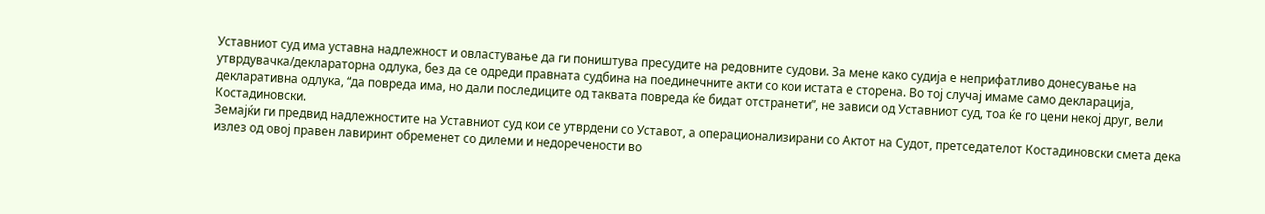Уставниот суд има уставна надлежност и овластување да ги поништува пресудите на редовните судови. За мене како судија е неприфатливо донесување на утврдувачка/деклараторна одлука, без да се одреди правната судбина на поединечните акти со кои истата е сторена. Во тој случај имаме само декларација, декларативна одлука, “да повреда има, но дали последиците од таквата повреда ќе бидат отстранети”, не зависи од Уставниот суд, тоа ќе го цени некој друг, вели Костадиновски.
Земајќи ги предвид надлежностите на Уставниот суд кои се утврдени со Уставот, а операционализирани со Актот на Судот, претседателот Костадиновски смета дека излез од овој правен лавиринт обременет со дилеми и недоречености во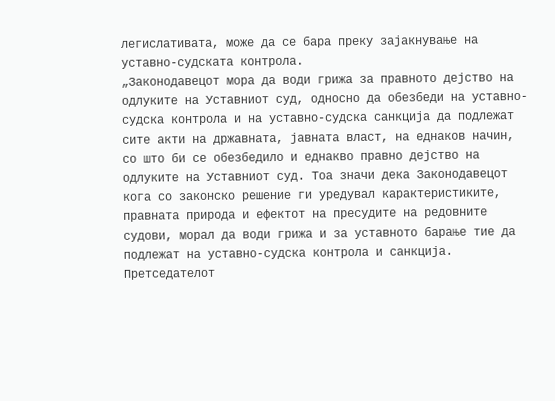легислативата, може да се бара преку зајакнување на уставно-судската контрола.
„Законодавецот мора да води грижа за правното дејство на одлуките на Уставниот суд, односно да обезбеди на уставно-судска контрола и на уставно-судска санкција да подлежат сите акти на државната, јавната власт, на еднаков начин, со што би се обезбедило и еднакво правно дејство на одлуките на Уставниот суд. Тоа значи дека Законодавецот кога со законско решение ги уредувал карактеристиките, правната природа и ефектот на пресудите на редовните судови, морал да води грижа и за уставното барање тие да подлежат на уставно-судска контрола и санкција.
Претседателот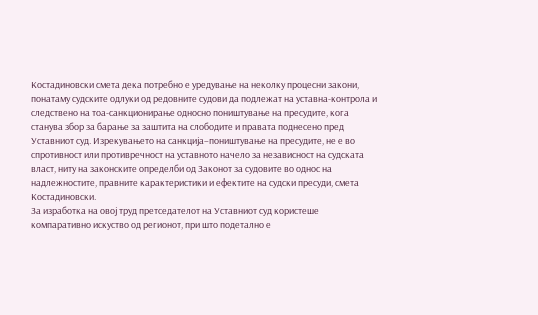Костадиновски смета дека потребно е уредување на неколку процесни закони, понатаму судските одлуки од редовните судови да подлежат на уставна-контрола и следствено на тоа-санкционирање односно поништување на пресудите, кога станува збор за барање за заштита на слободите и правата поднесено пред Уставниот суд. Изрекувањето на санкција–поништување на пресудите, не е во спротивност или противречност на уставното начело за независност на судската власт, ниту на законските определби од Законот за судовите во однос на надлежностите, правните карактеристики и ефектите на судски пресуди, смета Костадиновски.
За изработка на овој труд претседателот на Уставниот суд користеше компаративно искуство од регионот, при што подетално е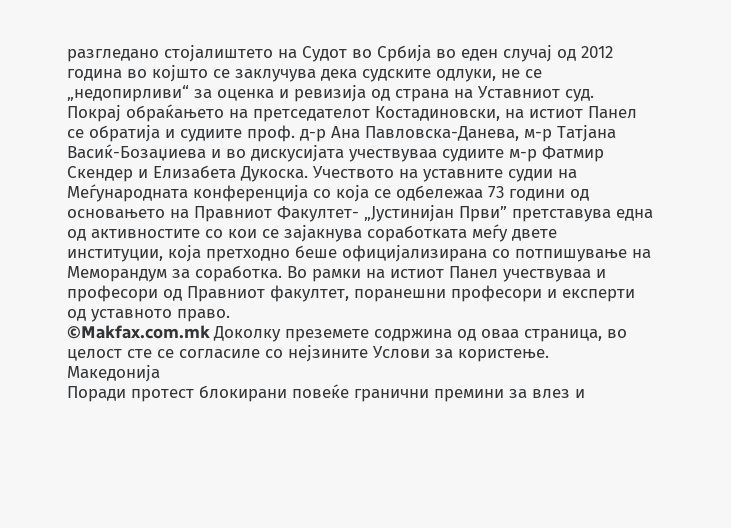разгледано стојалиштето на Судот во Србија во еден случај од 2012 година во којшто се заклучува дека судските одлуки, не се „недопирливи“ за оценка и ревизија од страна на Уставниот суд.
Покрај обраќањето на претседателот Костадиновски, на истиот Панел се обратија и судиите проф. д-р Ана Павловска-Данева, м-р Татјана Васиќ-Бозаџиева и во дискусијата учествуваа судиите м-р Фатмир Скендер и Елизабета Дукоска. Учеството на уставните судии на Меѓународната конференција со која се одбележаа 73 години од основањето на Правниот Факултет- „Јустинијан Први” претставува една од активностите со кои се зајакнува соработката меѓу двете институции, која претходно беше официјализирана со потпишување на Меморандум за соработка. Во рамки на истиот Панел учествуваа и професори од Правниот факултет, поранешни професори и експерти од уставното право.
©Makfax.com.mk Доколку преземете содржина од оваа страница, во целост сте се согласиле со нејзините Услови за користење.
Македонија
Поради протест блокирани повеќе гранични премини за влез и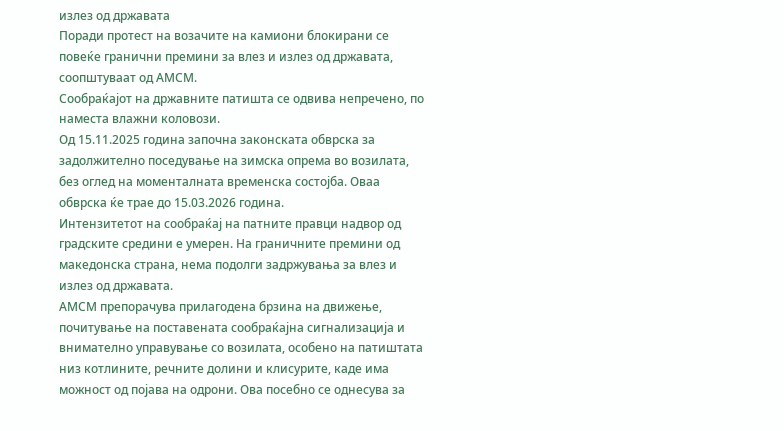излез од државата
Поради протест на возачите на камиони блокирани се повеќе гранични премини за влез и излез од државата, соопштуваат од АМСМ.
Сообраќајот на државните патишта се одвива непречено, по наместа влажни коловози.
Од 15.11.2025 година започна законската обврска за задолжително поседување на зимска опрема во возилата, без оглед на моменталната временска состојба. Оваа обврска ќе трае до 15.03.2026 година.
Интензитетот на сообраќај на патните правци надвор од градските средини е умерен. На граничните премини од македонска страна, нема подолги задржувања за влез и излез од државата.
АМСМ препорачува прилагодена брзина на движење, почитување на поставената сообраќајна сигнализација и внимателно управување со возилата, особено на патиштата низ котлините, речните долини и клисурите, каде има можност од појава на одрони. Ова посебно се однесува за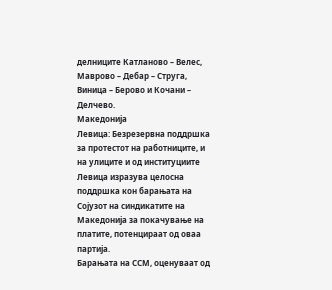делниците Катланово – Велес, Маврово – Дебар – Струга, Виница – Берово и Кочани – Делчево.
Македонија
Левица: Безрезервна поддршка за протестот на работниците, и на улиците и од институциите
Левица изразува целосна поддршка кон барањата на Сојузот на синдикатите на Македонија за покачување на платите, потенцираат од оваа партија.
Барањата на ССМ, оценуваат од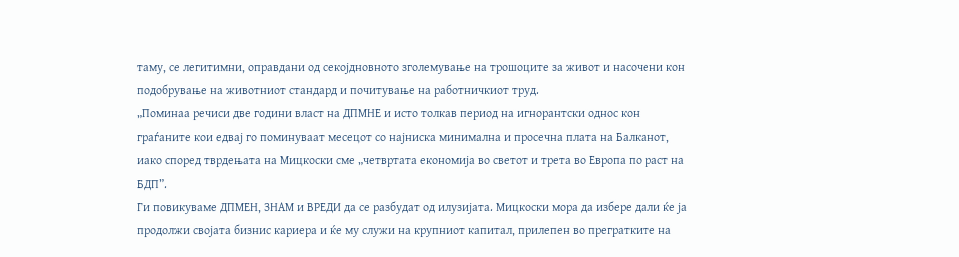таму, се легитимни, оправдани од секојдновното зголемување на трошоците за живот и насочени кон подобрување на животниот стандард и почитување на работничкиот труд.
„Поминаа речиси две години власт на ДПМНЕ и исто толкав период на игнорантски однос кон граѓаните кои едвај го поминуваат месецот со најниска минимална и просечна плата на Балканот, иако според тврдењата на Мицкоски сме „четвртата економија во светот и трета во Европа по раст на БДП”.
Ги повикуваме ДПМЕН, ЗНАМ и ВРЕДИ да се разбудат од илузијата. Мицкоски мора да избере дали ќе ја продолжи својата бизнис кариера и ќе му служи на крупниот капитал, прилепен во прегратките на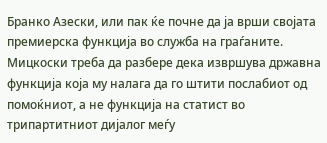Бранко Азески, или пак ќе почне да ја врши својата премиерска функција во служба на граѓаните. Мицкоски треба да разбере дека извршува државна функција која му налага да го штити послабиот од помоќниот, а не функција на статист во трипартитниот дијалог меѓу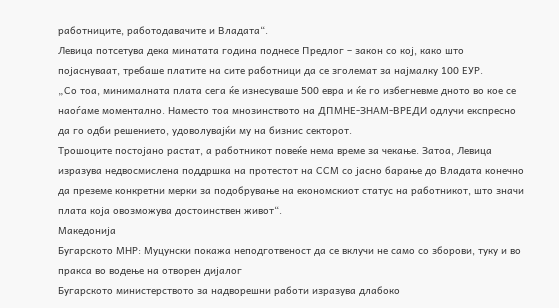работниците, работодавачите и Владата“.
Левица потсетува дека минатата година поднесе Предлог – закон со кој, како што појаснуваат, требаше платите на сите работници да се зголемат за најмалку 100 ЕУР.
„Со тоа, минималната плата сега ќе изнесуваше 500 евра и ќе го избегневме дното во кое се наоѓаме моментално. Наместо тоа мнозинството на ДПМНЕ-ЗНАМ-ВРЕДИ одлучи експресно да го одби решението, удоволувајќи му на бизнис секторот.
Трошоците постојано растат, а работникот повеќе нема време за чекање. Затоа, Левица изразува недвосмислена поддршка на протестот на ССМ со јасно барање до Владата конечно да преземе конкретни мерки за подобрување на економскиот статус на работникот, што значи плата која овозможува достоинствен живот“.
Македонија
Бугарското МНР: Муцунски покажа неподготвеност да се вклучи не само со зборови, туку и во пракса во водење на отворен дијалог
Бугарското министерството за надворешни работи изразува длабоко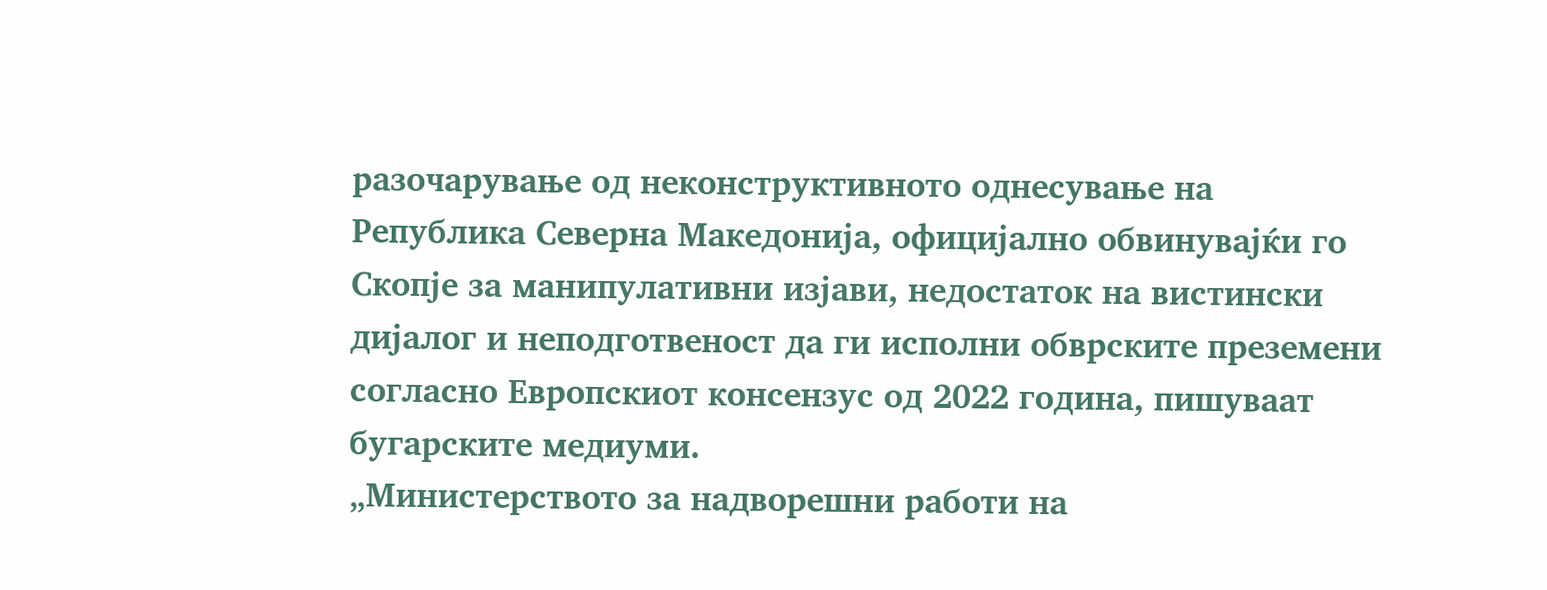разочарување од неконструктивното однесување на Република Северна Македонија, официјално обвинувајќи го Скопје за манипулативни изјави, недостаток на вистински дијалог и неподготвеност да ги исполни обврските преземени согласно Европскиот консензус од 2022 година, пишуваат бугарските медиуми.
„Министерството за надворешни работи на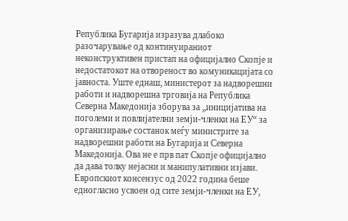Република Бугарија изразува длабоко разочарување од континуираниот неконструктивен пристап на официјално Скопје и недостатокот на отвореност во комуникацијата со јавноста. Уште еднаш, министерот за надворешни работи и надворешна трговија на Република Северна Македонија зборува за „иницијатива на поголеми и повлијателни земји-членки на ЕУ“ за организирање состанок меѓу министрите за надворешни работи на Бугарија и Северна Македонија. Ова не е прв пат Скопје официјално да дава толку нејасни и манипулативни изјави.
Европскиот консензус од 2022 година беше едногласно усвоен од сите земји-членки на ЕУ,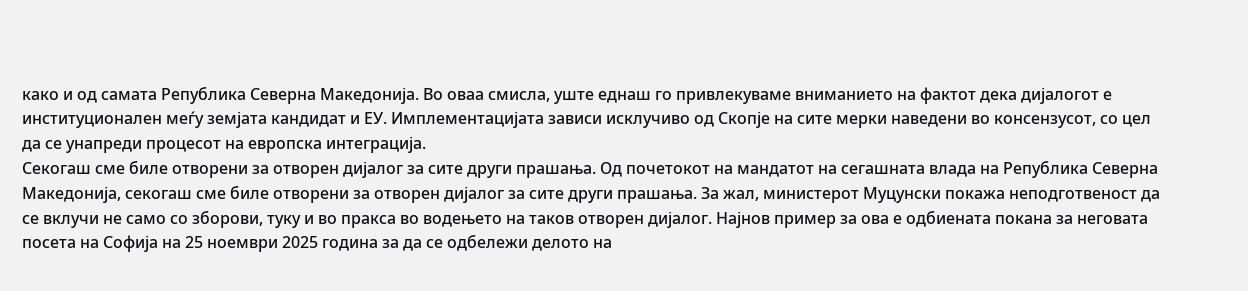како и од самата Република Северна Македонија. Во оваа смисла, уште еднаш го привлекуваме вниманието на фактот дека дијалогот е институционален меѓу земјата кандидат и ЕУ. Имплементацијата зависи исклучиво од Скопје на сите мерки наведени во консензусот, со цел да се унапреди процесот на европска интеграција.
Секогаш сме биле отворени за отворен дијалог за сите други прашања. Од почетокот на мандатот на сегашната влада на Република Северна Македонија, секогаш сме биле отворени за отворен дијалог за сите други прашања. За жал, министерот Муцунски покажа неподготвеност да се вклучи не само со зборови, туку и во пракса во водењето на таков отворен дијалог. Најнов пример за ова е одбиената покана за неговата посета на Софија на 25 ноември 2025 година за да се одбележи делото на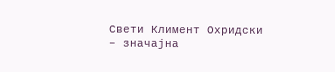Свети Климент Охридски – значајна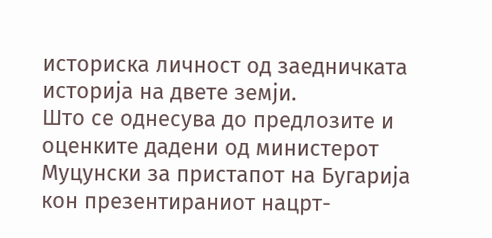историска личност од заедничката историја на двете земји.
Што се однесува до предлозите и оценките дадени од министерот Муцунски за пристапот на Бугарија кон презентираниот нацрт-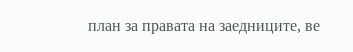план за правата на заедниците, ве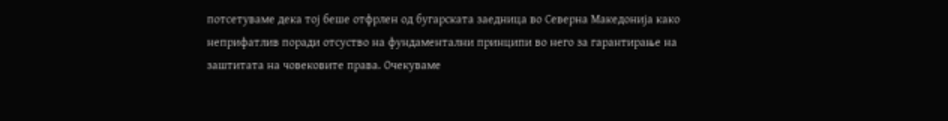потсетуваме дека тој беше отфрлен од бугарската заедница во Северна Македонија како неприфатлив поради отсуство на фундаментални принципи во него за гарантирање на заштитата на човековите права. Очекуваме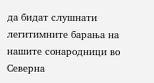да бидат слушнати легитимните барања на нашите сонародници во Северна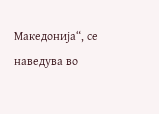Македонија“, се наведува во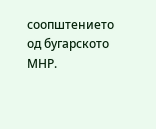соопштението од бугарското МНР.